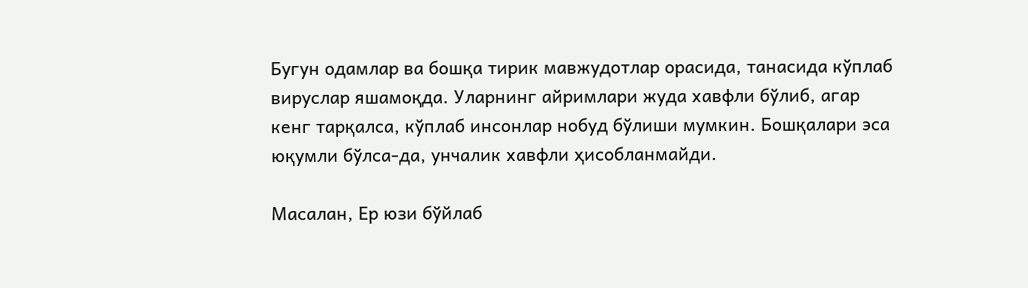Бугун одамлар ва бошқа тирик мавжудотлар орасида, танасида кўплаб вируслар яшамоқда. Уларнинг айримлари жуда хавфли бўлиб, агар кенг тарқалса, кўплаб инсонлар нобуд бўлиши мумкин. Бошқалари эса юқумли бўлса-да, унчалик хавфли ҳисобланмайди.

Масалан, Ер юзи бўйлаб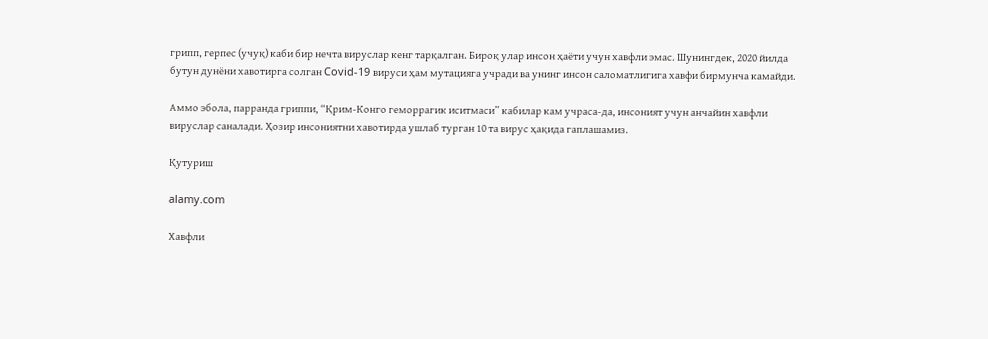грипп, герпес (учуқ) каби бир нечта вируслар кенг тарқалган. Бироқ улар инсон ҳаёти учун хавфли эмас. Шунингдек, 2020 йилда бутун дунёни хавотирга солган Covid-19 вируси ҳам мутацияга учради ва унинг инсон саломатлигига хавфи бирмунча камайди.

Аммо эбола, парранда гриппи, “Қрим-Конго геморрагик иситмаси” кабилар кам учраса-да, инсоният учун анчайин хавфли вируслар саналади. Ҳозир инсониятни хавотирда ушлаб турган 10 та вирус ҳақида гаплашамиз.

Қутуриш

alamy.com

Хавфли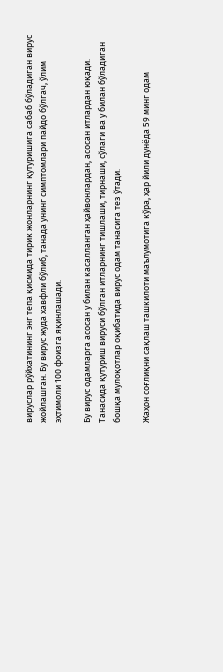вируслар рўйхатининг энг тепа қисмида тирик жонларнинг қутуришига сабаб бўладиган вирус жойлашган. Бу вирус жуда хавфли бўлиб, танада унинг симптомлари пайдо бўлгач, ўлим эҳтимоли 100 фоизга яқинлашади.

Бу вирус одамларга асосан у билан касалланган ҳайвонлардан, асосан итлардан юқади. Танасида қутуриш вируси бўлган итларнинг тишлаши, тирнаши, сўлаги ва у билан бўладиган бошқа мулоқотлар оқибатида вирус одам танасига тез ўтади.

Жаҳон соғлиқни сақлаш ташкилоти маълумотига кўра, ҳар йили дунёда 59 минг одам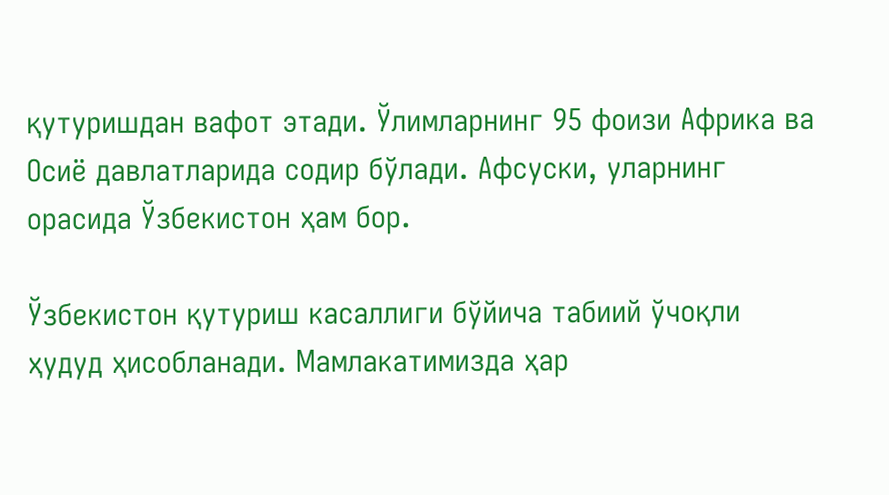қутуришдан вафот этади. Ўлимларнинг 95 фоизи Африка ва Осиё давлатларида содир бўлади. Афсуски, уларнинг орасида Ўзбекистон ҳам бор.

Ўзбекистон қутуриш касаллиги бўйича табиий ўчоқли ҳудуд ҳисобланади. Мамлакатимизда ҳар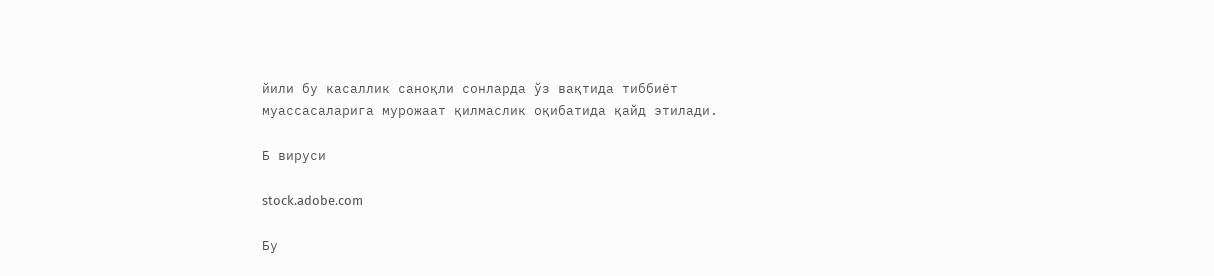йили бу касаллик саноқли сонларда ўз вақтида тиббиёт муассасаларига мурожаат қилмаслик оқибатида қайд этилади.

Б вируси

stock.adobe.com

Бу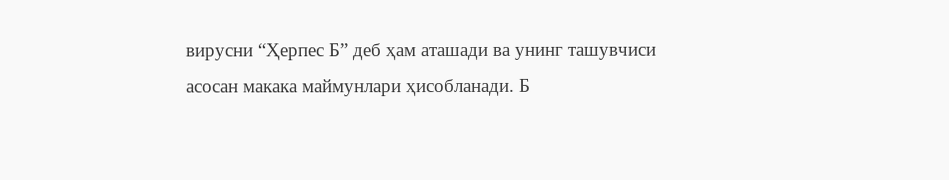вирусни “Ҳерпес Б” деб ҳам аташади ва унинг ташувчиси асосан макака маймунлари ҳисобланади. Б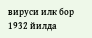вируси илк бор 1932 йилда